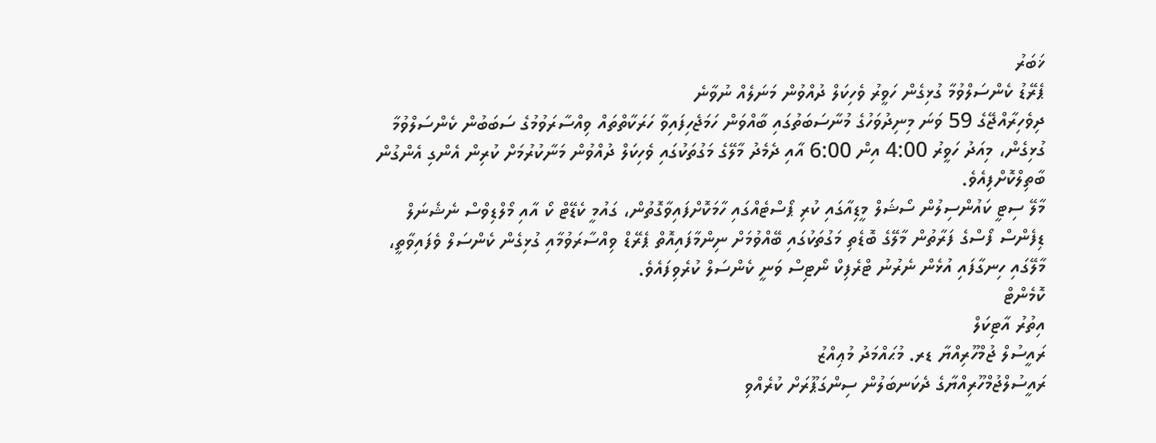ޚަބަރު
ޕެރޭޑު ކެންސަލްވުމާ ގުޅިގެން ހަވީރު ވެހިކަލް ދުއްވުން މަނަލެއް ނުވާނެ
ދިވެހިރާއްޖޭގެ 59 ވަނަ މިނިދުވަހުގެ މުނާސަބަތުގައި ބާއްވަން ހަމަޖެހިފައިވާ ހަރަކާތްތައް ވިއްސާރަވުމުގެ ސަބަބުން ކެންސަލްވުމާ ގުޅިގެން، މިއަދު ހަވީރު 4:00 އިން 6:00 އާއި ދެމެދު މާލޭގެ މަގުތަކުގައި ވެހިކަލް ދުއްވުން މަނާކުރުމަށް ކުރިން އެންގި އެންގުން ބާތިލްކޮށްފިއެވެ.
މާލޭ ސިޓީ ކައުންސިލުން ސޯޝަލް މީޑިއާގައި ކުރި ޕޯސްޓެއްގައި ހާމަކޮށްފައިވާގޮތުން، ގައުމީ ކެޑޭޓް ކޯ އާއި މޯލްޑިވްސް ނެޝެނަލް ޑިފެންސް ފޯސްގެ ފަރާތުން މާލޭގެ ބޮޑެތި މަގުތަކުގައި ބޭއްވުމަށް ނިންމާފައިއޮތް ޕެރޭޑް ވިއްސާރަވުމާއި ގުޅިގެން ކެންސަލް ވެފައިވާތީ، މާލޭގައި ހިނގާފައި އުޅެން ނެރުނު ޓްރެފިކް ނޯޓިސް ވަނީ ކެންސަލް ކުރެވިފައެވެ.
ކޮމެންޓް
އިތުރު އާޓިކަލް
ރައީސުލް ޖުމްހޫރިއްޔާ ޑރ. މުޙައްމަދު މުޢިއްޒު
ރައީސުލްޖުމްހޫރިއްޔާގެ ދެކަނބަލުން ސިންގަޕޫރަށް ކުރެއްވި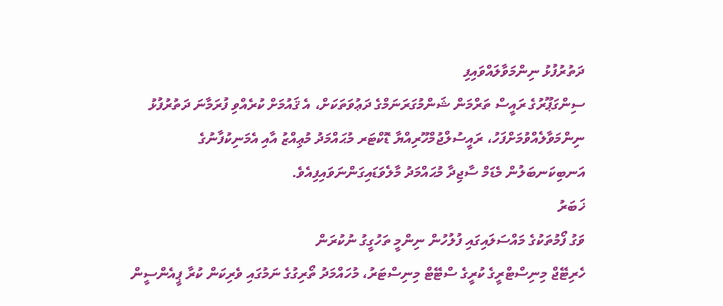ދަތުރުފުޅު ނިންމަވާލައްވައިފި
ސިންގަޕޫރުގެ ރައީސް ތަރްމަން ޝަންމުގަރަނަމްގެ ދަޢުވަތަކަށް، އެ ޤައުމަށް ކުރެއްވި ފުރަމާނަ ދަތުރުފުޅު ނިންމަވާލެއްވުމަށްފަހު، ރައީސުލްޖުމްހޫރިއްޔާ ޑޮކްޓަރ މުޙައްމަދު މުޢިއްޒު އާއި އެމަނިކުފާނުގެ އަނބިކަނބަލުން މެޑަމް ސާޖިދާ މުޙައްމަދު މާލެވަޑައިގަންނަވައިފިއެވެ.
ޚަބަރު
ވަގު ފޯމުތަކުގެ މައްސަލައިގައި ފުލުހުން ނިންމީ ތަހުގީގު ނުކުރަން
ހެރިޓޭޖް މިނިސްޓްރީގެ ކުރީގެ ސްޓޭޓް މިނިސްޓަރު، މުހައްމަދު ތޯރިގުގެ ނަމުގައި ވެރިކަން ކުރާ ޕީއެންސީން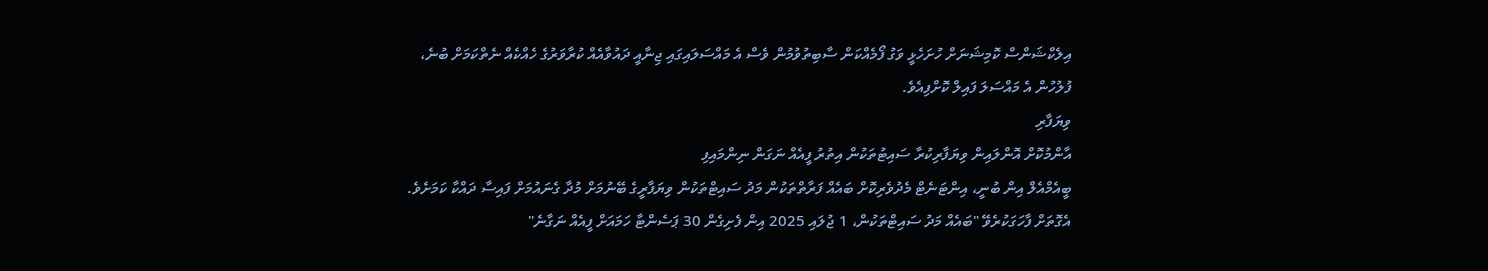އިލެކްޝަންސް ކޮމިޝަނަށް ހުށަހެޅީ ވަގު ފޯމެއްކަން ސާބިތުވުމުން ވެސް އެ މައްސަލައިގައި ޖިނާއީ ދައުވާއެއް ކުރާވަރުގެ ހެއްކެއް ނެތްކަމަށް ބުނެ، ފުލުހުން އެ މައްސަލަ ފައިލް ކޮށްފިއެވެ.
ވިޔަފާރި
އާންމުކޮށް އޮންލައިން ވިޔަފާރިކުރާ ސައިޓުތަކުން އިތުރު ފީއެއް ނަގަން ނިންމައިފި
ބީއެމްއެލް އިން ބުނީ، އިންޓަނެޓް މެދުވެރިކޮށް ބައެއް ފަރާތްތަކުން މަދު ސައިޓްތަކުން ވިޔަފާރީގެ ބޭނުމަށް މުދާ ގެނައުމަށް ފައިސާ ދައްކާ ކަމަށެވެ. އެގޮތަށް ފާހަގަކުރެވޭ "ބައެއް މަދު ސައިޓްތަކުން، 1 ޖުލައި 2025 އިން ފެށިގެން 30 ޕަސެންޓާ ހަމައަށް ފީއެއް ނަގާނެ"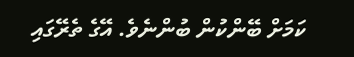ކަމަށް ބޭންކުން ބުންނެވެ. އޭގެ ތެރޭގައި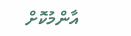އާންމުކޮށް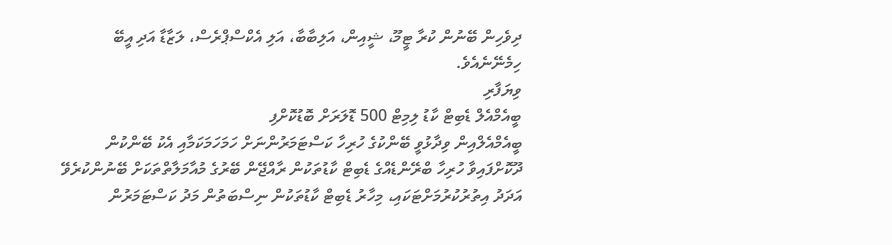ދިވެހިން ބޭނުން ކުރާ ޓީމޫ، ޝީއިން، އަލިބާބާ، އަލި އެކްސްޕްރެސް، ލަޒާޑާ އަދި އީބޭ ހިމެނޭނެއެވެ.
ވިޔަފާރި
ބީއެމްއެލް ޑެބިޓް ކާޑު ލިމިޓް 500 ޑޮލަރަށް ބޮޑުކޮށްފި
ބީއެމްއެލްއިން ވިދާޅުވީ ބޭންކުގެ ހުރިހާ ކަސްޓަމަރުންނަށް ހަމަހަމަކަމާއި އެކު ބޭންކުން ދޫކޮށްފައިވާ ހުރިހާ ބްރޭންޑެއްގެ ޑެބިޓް ކާޑުތަކުން ރާއްޖޭން ބޭރުގެ މުއާމަލާތްތަކަށް ބޭނުންކުރެވޭ އަދަދު އިތުރުކުރުމަށްޓަކައި، މިހާރު ޑެބިޓް ކާޑުތަކުން ނިސްބަތުން މަދު ކަސްޓަމަރުން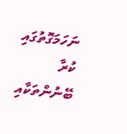ނަހަމަގޮތުގައި ކުރާ ބޭނުންތަކާއި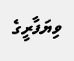ވިޔަފާރީގެ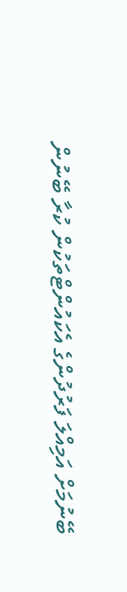ބޭނުމަށް އަމިއްލަ ފަރުދުންގެ އެކައުންޓްތަކުން ކުރާ ބޭނުން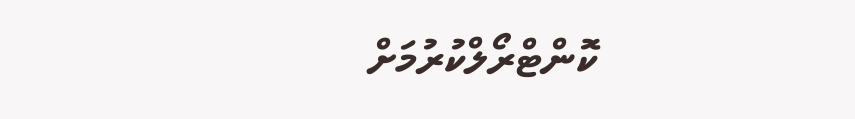ކޮންޓްރޯލްކުރުމަށް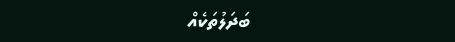ބަދަލުތަކެއް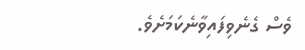ވެސް ގެނެވިފައިވާނެކަމަށެވެ.